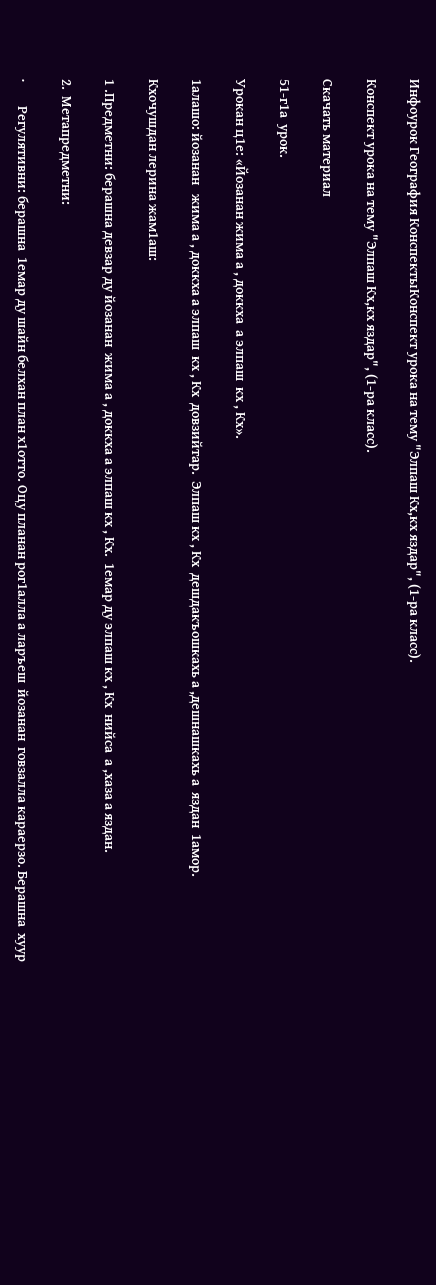Инфоурок География КонспектыКонспект урока на тему "Элпаш Кх,кх яздар", (1-ра класс).

Конспект урока на тему "Элпаш Кх,кх яздар", (1-ра класс).

Скачать материал

51-г1а  урок.

Урокан ц1е: «Йозанан жима а , доккха  а элпаш  кх , Кх».

1алашо: йозанан   жима а , доккха а элпаш  кх , Кх  довзийтар.  Элпаш кх , Кх  дешдакъошкахь а ,дешнашкахь а  яздан  1амор.

Кхочушдан лерина жам1аш:

1 .Предметни: берашна девзар ду йозанан  жима а , доккха а элпаш кх , Кх.  1емар ду элпаш кх , Кх  нийса  а ,хаза а яздан.

2.  Метапредметни:

·        Регулятивни: берашна  1емар ду шайн белхан план х1отто. Оцу планан рог1алла а ларъеш  йозанан  говзалла караерзо. Берашна  хуур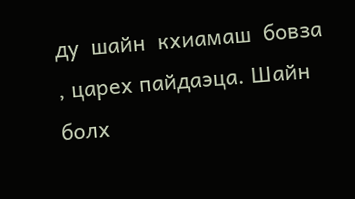ду  шайн  кхиамаш  бовза , царех пайдаэца. Шайн болх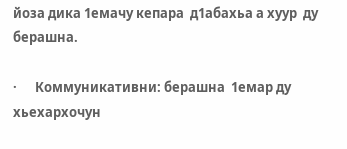йоза дика 1емачу кепара  д1абахьа а хуур  ду берашна.

·      Коммуникативни: берашна  1емар ду  хьехархочун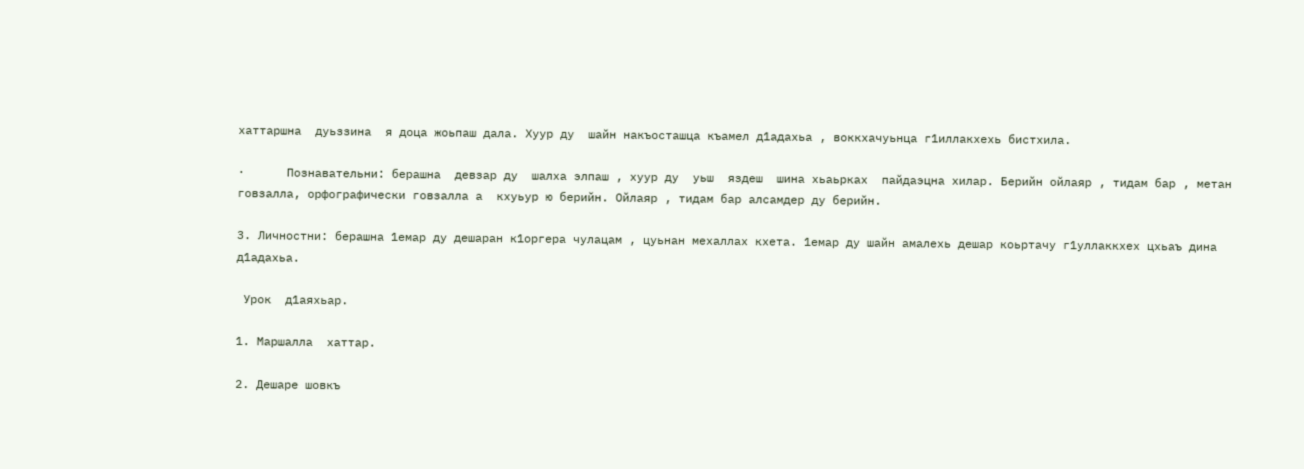хаттаршна  дуьззина  я доца жоьпаш дала. Хуур ду  шайн накъосташца къамел д1адахьа , воккхачуьнца г1иллакхехь бистхила.

·      Познавательни: берашна  девзар ду  шалха элпаш , хуур ду  уьш  яздеш  шина хьаьрках  пайдаэцна хилар. Берийн ойлаяр , тидам бар , метан говзалла, орфографически говзалла а  кхуьур ю берийн. Ойлаяр , тидам бар алсамдер ду берийн.

3. Личностни: берашна 1емар ду дешаран к1оргера чулацам , цуьнан мехаллах кхета. 1емар ду шайн амалехь дешар коьртачу г1уллаккхех цхьаъ дина  д1адахьа.

 Урок  д1аяхьар.

1. Маршалла  хаттар.

2. Дешаре шовкъ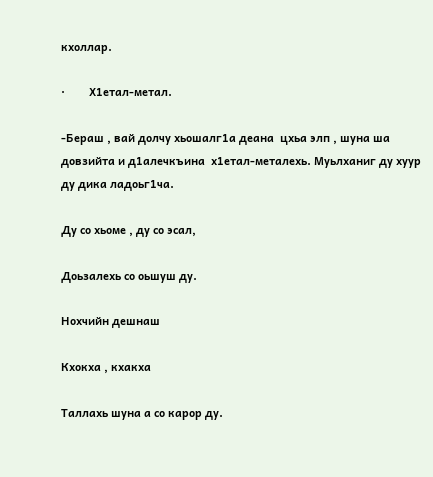кхоллар.

·        Х1етал-метал.

-Бераш , вай долчу хьошалг1а деана  цхьа элп , шуна ша довзийта и д1алечкъина  х1етал-металехь. Муьлханиг ду хуур ду дика ладоьг1ча.

Ду со хьоме , ду со эсал,

Доьзалехь со оьшуш ду.

Нохчийн дешнаш

Кхокха , кхакха

Таллахь шуна а со карор ду.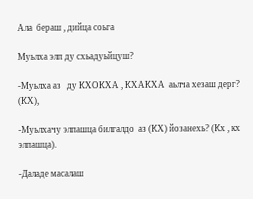Ала  бераш , дийца соьга

Муьлха элп ду схьадуьйцуш?

-Муьлха аз   ду КХОКХА , КХАКХА  аьлча хезаш дерг? (КХ),

-Муьлхачу элпашца билгалдо  аз (КХ) йозанехь? (Кх , кх элпашца).

-Даладе масалаш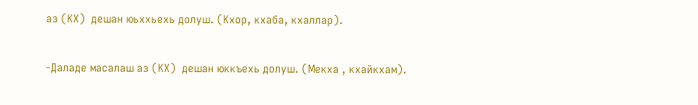аз (КХ)  дешан юьххьехь долуш. (Кхор, кхаба, кхаллар).

-Даладе масалаш аз (КХ)  дешан юккъехь долуш. (Мекха , кхайкхам).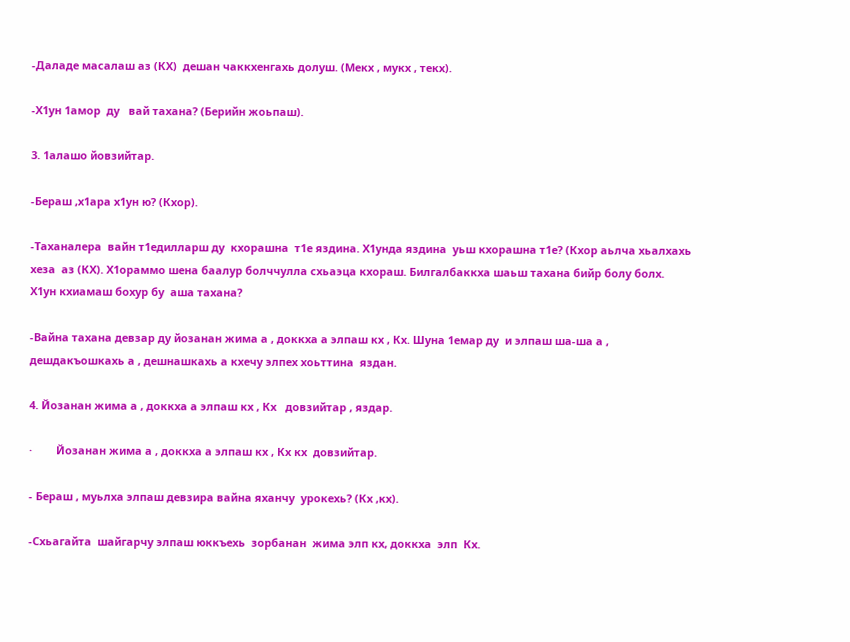-Даладе масалаш аз (КХ)  дешан чаккхенгахь долуш. (Мекх , мукх , текх).

-Х1ун 1амор  ду   вай тахана? (Берийн жоьпаш).

3. 1алашо йовзийтар.

-Бераш ,х1ара х1ун ю? (Кхор).

-Таханалера  вайн т1едилларш ду  кхорашна  т1е яздина. Х1унда яздина  уьш кхорашна т1е? (Кхор аьлча хьалхахь хеза  аз (КХ). Х1ораммо шена баалур болччулла схьаэца кхораш. Билгалбаккха шаьш тахана бийр болу болх. Х1ун кхиамаш бохур бу  аша тахана?

-Вайна тахана девзар ду йозанан жима а , доккха а элпаш кх , Кх. Шуна 1емар ду  и элпаш ша-ша а , дешдакъошкахь а , дешнашкахь а кхечу элпех хоьттина  яздан.

4. Йозанан жима а , доккха а элпаш кх , Кх   довзийтар , яздар.

·        Йозанан жима а , доккха а элпаш кх , Кх кх  довзийтар.

- Бераш , муьлха элпаш девзира вайна яханчу  урокехь? (Кх ,кх).

-Схьагайта  шайгарчу элпаш юккъехь  зорбанан  жима элп кх, доккха  элп  Кх.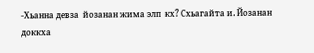-Хьанна девза  йозанан жима элп  кх? Схьагайта и. Йозанан доккха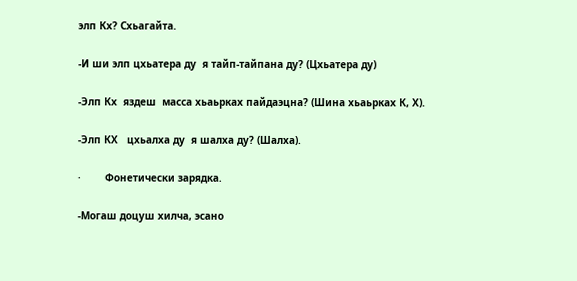элп Кх? Схьагайта.

-И ши элп цхьатера ду  я тайп-тайпана ду? (Цхьатера ду)

-Элп Кх  яздеш  масса хьаьрках пайдаэцна? (Шина хьаьрках К, Х).

-Элп КХ   цхьалха ду  я шалха ду? (Шалха).

·        Фонетически зарядка.

-Могаш доцуш хилча, эсано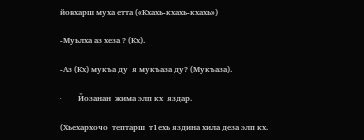йовхарш муха етта («Кхахь-кхахь-кхахь»)

-Муьлха аз хеза ? (Кх).

-Аз (Кх) мукъа ду  я мукъаза ду? (Мукъаза).

·        Йозанан  жима элп кх  яздар.

(Хьехархочо  тептарш  т1ехь яздина хила деза элп кх.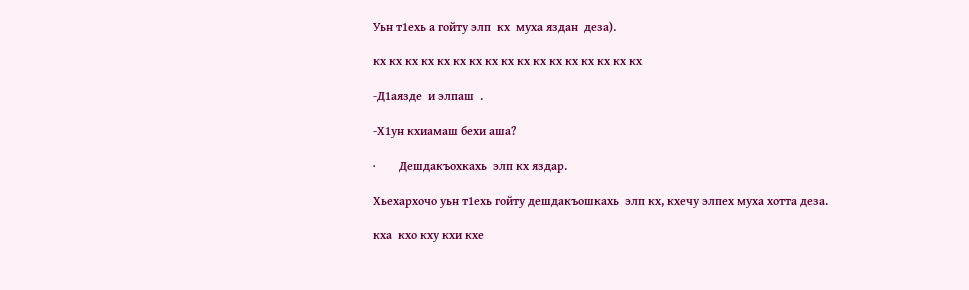Уьн т1ехь а гойту элп  кх  муха яздан  деза).

кх кх кх кх кх кх кх кх кх кх кх кх кх кх кх кх кх

-Д1аязде  и элпаш  .

-Х1ун кхиамаш бехи аша?

·        Дешдакъохкахь  элп кх яздар.

Хьехархочо уьн т1ехь гойту дешдакъошкахь  элп кх, кхечу элпех муха хотта деза.

кха  кхо кху кхи кхе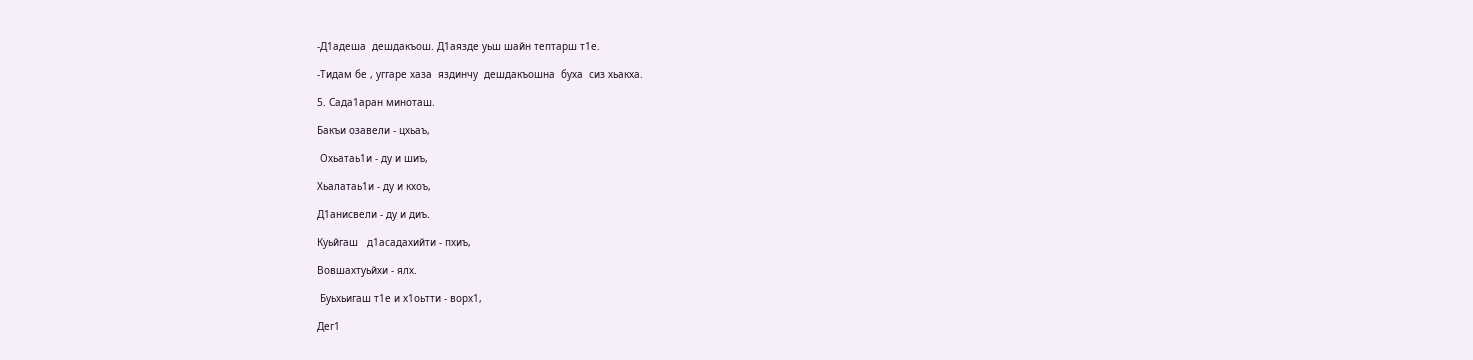-Д1адеша  дешдакъош. Д1аязде уьш шайн тептарш т1е.

-Тидам бе , уггаре хаза  яздинчу  дешдакъошна  буха  сиз хьакха.

5. Сада1аран миноташ.

Бакъи озавели - цхьаъ,

 Охьатаь1и - ду и шиъ,

Хьалатаь1и - ду и кхоъ,

Д1анисвели - ду и диъ.

Куьйгаш   д1асадахийти - пхиъ,

Вовшахтуьйхи - ялх.

 Буьхьигаш т1е и х1оьтти - ворх1,

Дег1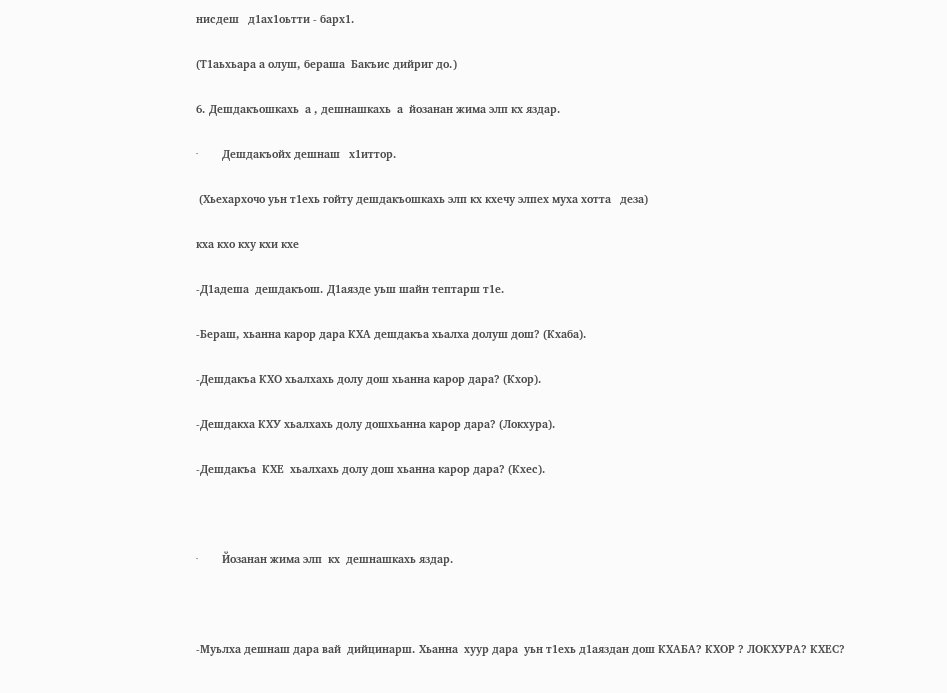нисдеш   д1ах1оьтти - барх1.

(Т1аьхьара а олуш, бераша  Бакъис дийриг до.)

6. Дешдакъошкахь  а , дешнашкахь  а  йозанан жима элп кх яздар.

·        Дешдакъойх дешнаш   х1иттор.

 (Хьехархочо уьн т1ехь гойту дешдакъошкахь элп кх кхечу элпех муха хотта   деза)

кха кхо кху кхи кхе

-Д1адеша  дешдакъош. Д1аязде уьш шайн тептарш т1е.

-Бераш, хьанна карор дара КХА дешдакъа хьалха долуш дош? (Кхаба).

-Дешдакъа КХО хьалхахь долу дош хьанна карор дара? (Кхор).

-Дешдакха КХУ хьалхахь долу дошхьанна карор дара? (Локхура).

-Дешдакъа  КХЕ  хьалхахь долу дош хьанна карор дара? (Кхес).



·        Йозанан жима элп  кх  дешнашкахь яздар.



-Муьлха дешнаш дара вай  дийцинарш. Хьанна  хуур дара  уьн т1ехь д1аяздан дош КХАБА? КХОР ? ЛОКХУРА? КХЕС?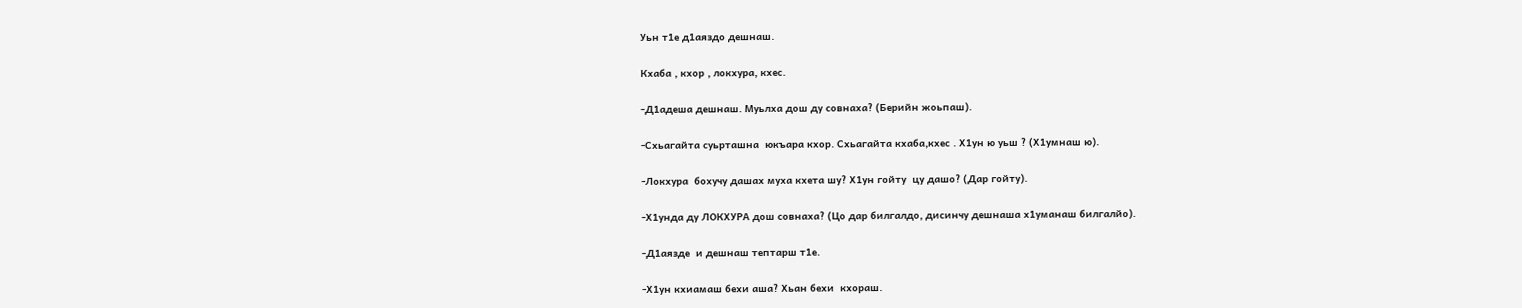Уьн т1е д1аяздо дешнаш.

Кхаба , кхор , локхура, кхес.

-Д1адеша дешнаш. Муьлха дош ду совнаха? (Берийн жоьпаш).

-Схьагайта суьрташна  юкъара кхор. Схьагайта кхаба,кхес . Х1ун ю уьш ? (Х1умнаш ю).

-Локхура  бохучу дашах муха кхета шу? Х1ун гойту  цу дашо? (Дар гойту).

-Х1унда ду ЛОКХУРА дош совнаха? (Цо дар билгалдо, дисинчу дешнаша х1уманаш билгалйо).

-Д1аязде  и дешнаш тептарш т1е.

-Х1ун кхиамаш бехи аша? Хьан бехи  кхораш.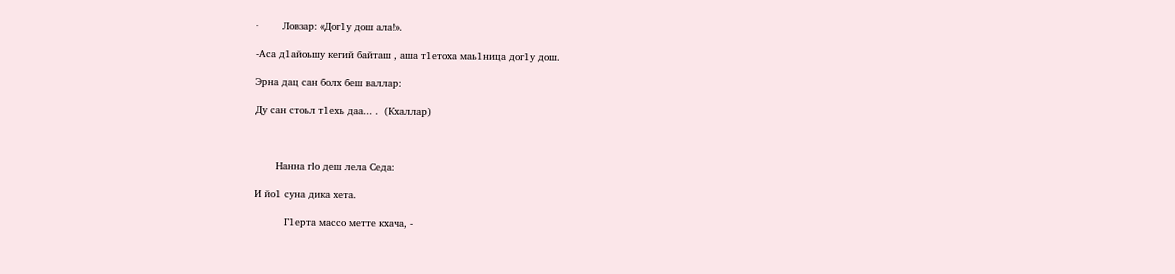·        Ловзар: «Дог1у дош ала!».

-Аса д1айоьшу кегий байташ , аша т1етоха маь1ница дог1у дош.

Эрна дац сан болх беш валлар:

Ду сан стоьл т1ехь даа... .  (Кхаллар)



       Нанна гlo деш лела Седа:

И йо1 суна дика хета.

          Г1ерта массо метте кхача, -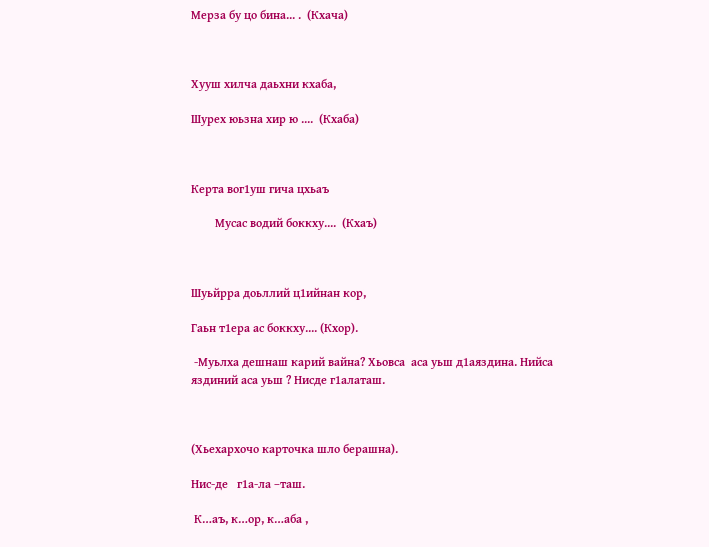Мерза бу цо бина... .  (Кхача)



Хууш хилча даьхни кхаба,

Шурех юьзна хир ю ....  (Кхаба)



Керта вог1уш гича цхьаъ

        Мусас водий боккху....  (Кхаъ)



Шуьйрра доьллий ц1ийнан кор,

Гаьн т1ера ас боккху.... (Кхор).

 -Муьлха дешнаш карий вайна? Хьовса  аса уьш д1аяздина. Нийса  яздиний аса уьш ? Нисде г1алаташ.



(Хьехархочо карточка шло берашна).

Нис-де   г1а-ла –таш.

 К…аъ, к…ор, к…аба ,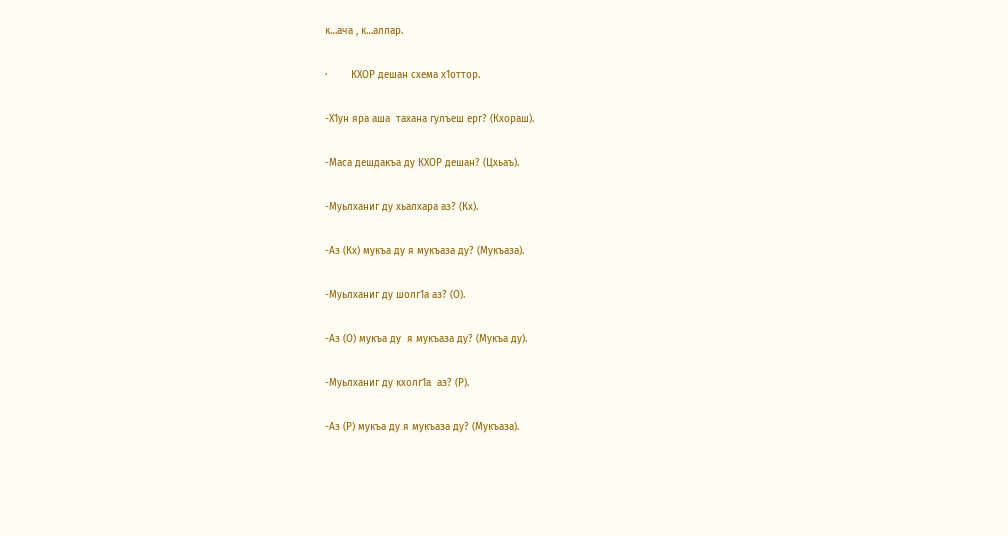к…ача , к…аллар.

·        КХОР дешан схема х1оттор.

-Х1ун яра аша  тахана гулъеш ерг? (Кхораш).

-Маса дешдакъа ду КХОР дешан? (Цхьаъ).

-Муьлханиг ду хьалхара аз? (Кх).

-Аз (Кх) мукъа ду я мукъаза ду? (Мукъаза).

-Муьлханиг ду шолг1а аз? (О).

-Аз (О) мукъа ду  я мукъаза ду? (Мукъа ду).

-Муьлханиг ду кхолг1а  аз? (Р).

-Аз (Р) мукъа ду я мукъаза ду? (Мукъаза).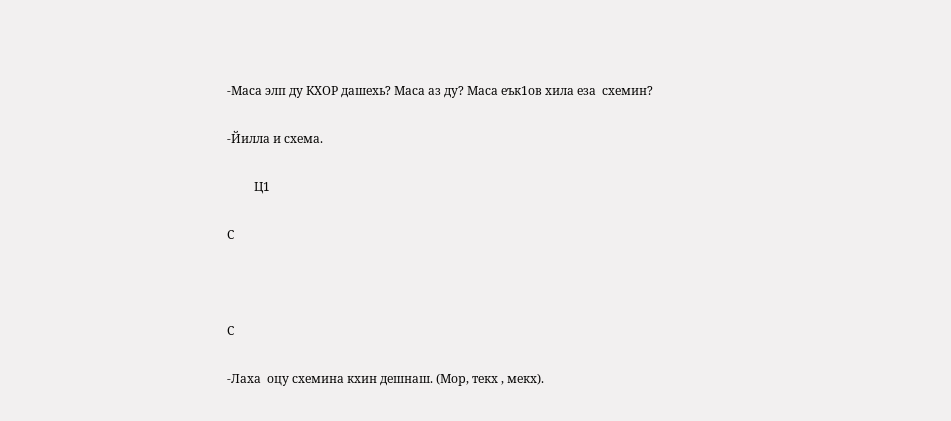-Маса элп ду КХОР дашехь? Маса аз ду? Маса еък1ов хила еза  схемин?

-Йилла и схема.

         Ц1

С



С

-Лаха  оцу схемина кхин дешнаш. (Мор, текх , мекх).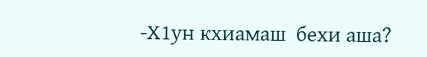-Х1ун кхиамаш  бехи аша?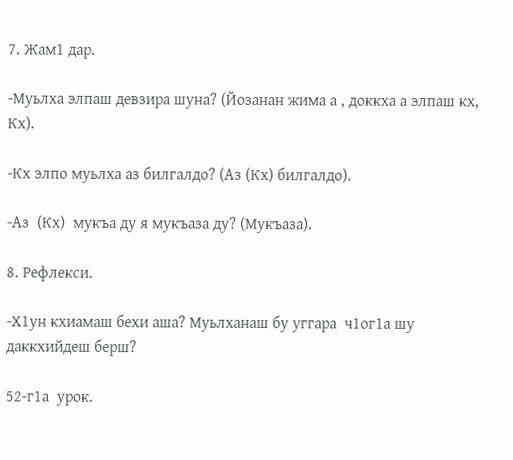7. Жам1 дар.

-Муьлха элпаш девзира шуна? (Йозанан жима а , доккха а элпаш кх, Кх).

-Кх элпо муьлха аз билгалдо? (Аз (Кх) билгалдо).

-Аз  (Кх)  мукъа ду я мукъаза ду? (Мукъаза).

8. Рефлекси.

-Х1ун кхиамаш бехи аша? Муьлханаш бу уггара  ч1ог1а шу даккхийдеш берш?

52-г1а  урок.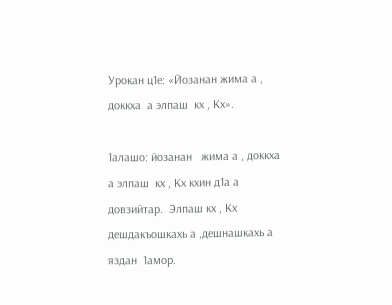Урокан ц1е: «Йозанан жима а , доккха  а элпаш  кх , Кх».

1алашо: йозанан   жима а , доккха а элпаш  кх , Кх кхин д1а а  довзийтар.  Элпаш кх , Кх  дешдакъошкахь а ,дешнашкахь а  яздан  1амор.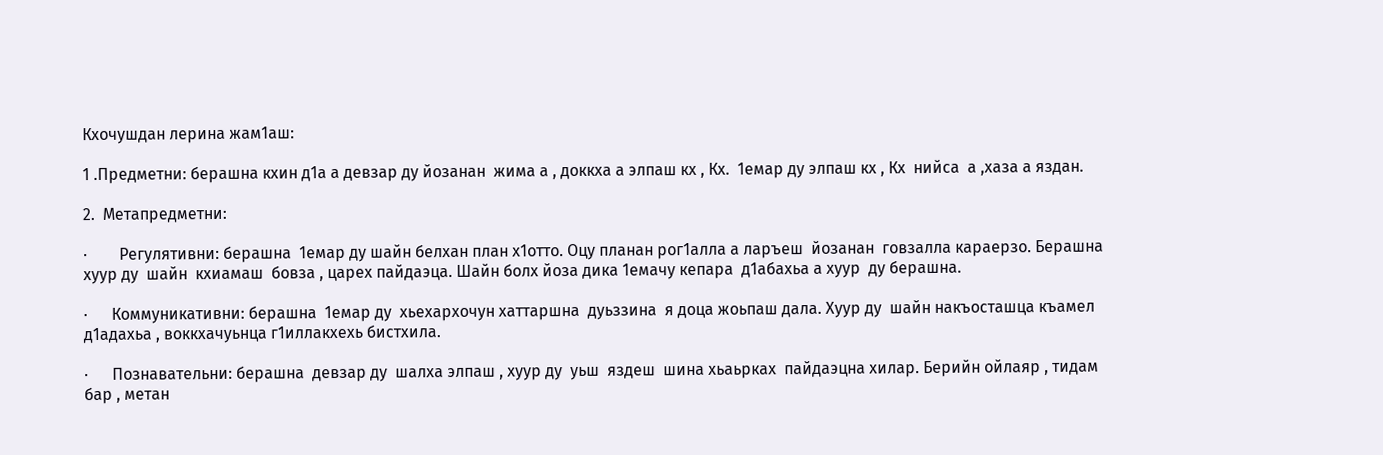Кхочушдан лерина жам1аш:

1 .Предметни: берашна кхин д1а а девзар ду йозанан  жима а , доккха а элпаш кх , Кх.  1емар ду элпаш кх , Кх  нийса  а ,хаза а яздан.

2.  Метапредметни:

·        Регулятивни: берашна  1емар ду шайн белхан план х1отто. Оцу планан рог1алла а ларъеш  йозанан  говзалла караерзо. Берашна  хуур ду  шайн  кхиамаш  бовза , царех пайдаэца. Шайн болх йоза дика 1емачу кепара  д1абахьа а хуур  ду берашна.

·      Коммуникативни: берашна  1емар ду  хьехархочун хаттаршна  дуьззина  я доца жоьпаш дала. Хуур ду  шайн накъосташца къамел д1адахьа , воккхачуьнца г1иллакхехь бистхила.

·      Познавательни: берашна  девзар ду  шалха элпаш , хуур ду  уьш  яздеш  шина хьаьрках  пайдаэцна хилар. Берийн ойлаяр , тидам бар , метан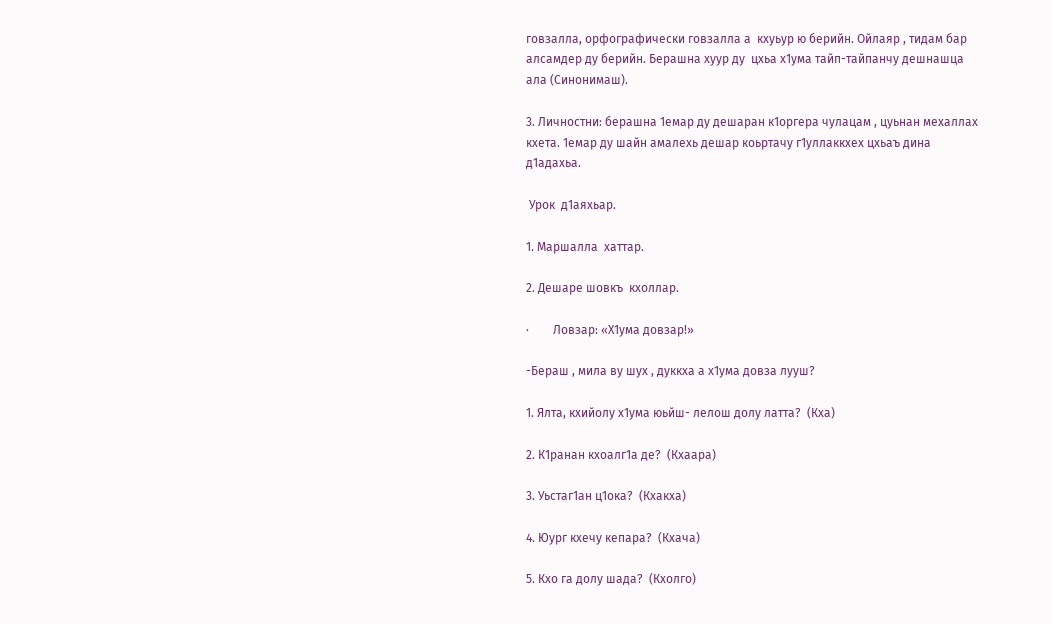говзалла, орфографически говзалла а  кхуьур ю берийн. Ойлаяр , тидам бар алсамдер ду берийн. Берашна хуур ду  цхьа х1ума тайп-тайпанчу дешнашца ала (Синонимаш).

3. Личностни: берашна 1емар ду дешаран к1оргера чулацам , цуьнан мехаллах кхета. 1емар ду шайн амалехь дешар коьртачу г1уллаккхех цхьаъ дина  д1адахьа.

 Урок  д1аяхьар.

1. Маршалла  хаттар.

2. Дешаре шовкъ  кхоллар.

·        Ловзар: «Х1ума довзар!»

-Бераш , мила ву шух , дуккха а х1ума довза лууш?

1. Ялта, кхийолу х1ума юьйш- лелош долу латта?  (Кха)

2. К1ранан кхоалг1а де?  (Кхаара)

3. Уьстаг1ан ц1ока?  (Кхакха)

4. Юург кхечу кепара?  (Кхача)

5. Кхо га долу шада?  (Кхолго)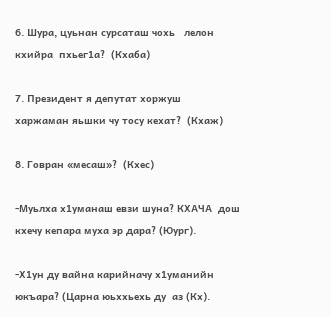6. Шура, цуьнан сурсаташ чохь   лелон кхийра  пхьег1а?  (Кхаба)

7. Президент я депутат хоржуш   харжаман яьшки чу тосу кехат?  (Кхаж)

8. Говран «месаш»?  (Кхес)

-Муьлха х1уманаш евзи шуна? КХАЧА  дош кхечу кепара муха эр дара? (Юург).

-Х1ун ду вайна карийначу х1уманийн  юкъара? (Царна юьххьехь ду  аз (Кх).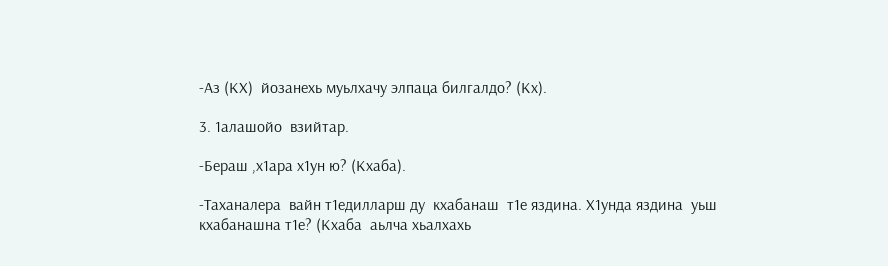-Аз (КХ)  йозанехь муьлхачу элпаца билгалдо? (Кх).

3. 1алашойо  взийтар.

-Бераш ,х1ара х1ун ю? (Кхаба).

-Таханалера  вайн т1едилларш ду  кхабанаш  т1е яздина. Х1унда яздина  уьш кхабанашна т1е? (Кхаба  аьлча хьалхахь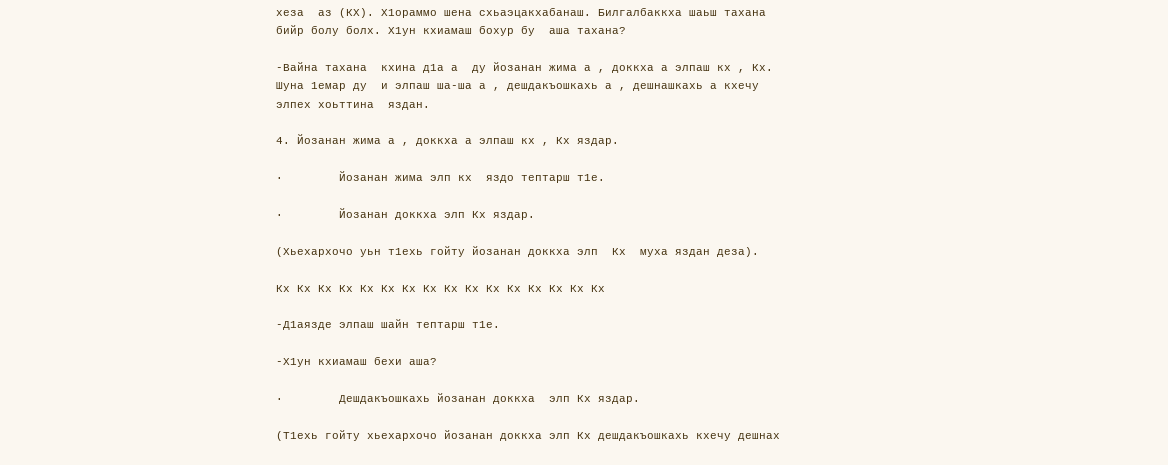хеза  аз (КХ). Х1ораммо шена схьаэцакхабанаш. Билгалбаккха шаьш тахана бийр болу болх. Х1ун кхиамаш бохур бу  аша тахана?

-Вайна тахана  кхина д1а а  ду йозанан жима а , доккха а элпаш кх , Кх. Шуна 1емар ду  и элпаш ша-ша а , дешдакъошкахь а , дешнашкахь а кхечу элпех хоьттина  яздан.

4. Йозанан жима а , доккха а элпаш кх , Кх яздар.

·        Йозанан жима элп кх  яздо тептарш т1е.

·        Йозанан доккха элп Кх яздар.

(Хьехархочо уьн т1ехь гойту йозанан доккха элп  Кх  муха яздан деза).

Кх Кх Кх Кх Кх Кх Кх Кх Кх Кх Кх Кх Кх Кх Кх Кх

-Д1аязде элпаш шайн тептарш т1е.

-Х1ун кхиамаш бехи аша?

·        Дешдакъошкахь йозанан доккха  элп Кх яздар.

(Т1ехь гойту хьехархочо йозанан доккха элп Кх дешдакъошкахь кхечу дешнах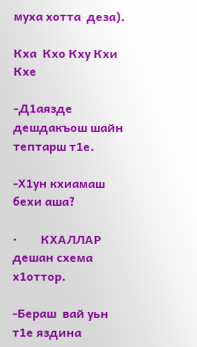муха хотта  деза).

Кха  Кхо Кху Кхи Кхе

-Д1аязде  дешдакъош шайн тептарш т1е.

-Х1ун кхиамаш бехи аша?

·        КХАЛЛАР дешан схема х1оттор.

-Бераш  вай уьн т1е яздина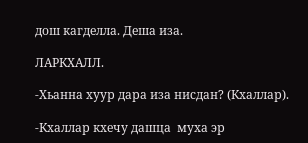дош кагделла. Деша иза.

ЛАРКХАЛЛ.

-Хьанна хуур дара иза нисдан? (Кхаллар).

-Кхаллар кхечу дашца  муха эр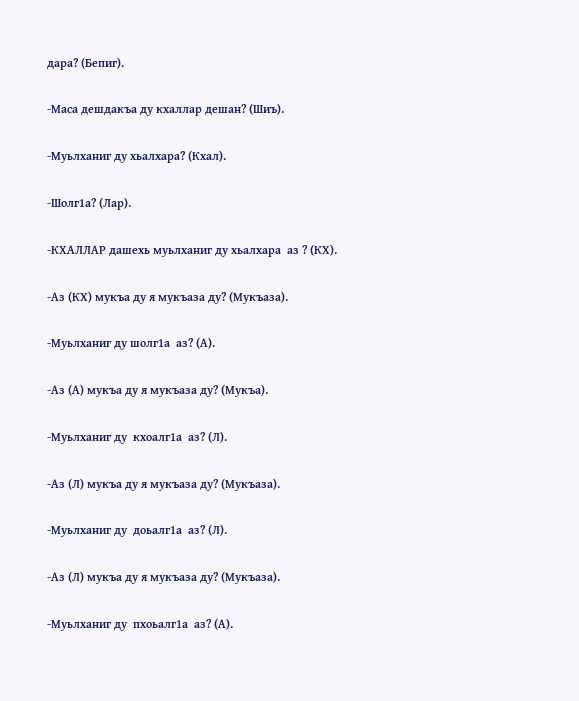дара? (Бепиг).

-Маса дешдакъа ду кхаллар дешан? (Шиъ).

-Муьлханиг ду хьалхара? (Кхал).

-Шолг1а? (Лар).

-КХАЛЛАР дашехь муьлханиг ду хьалхара  аз ? (КХ).

-Аз (КХ) мукъа ду я мукъаза ду? (Мукъаза).

-Муьлханиг ду шолг1а  аз? (А).

-Аз (А) мукъа ду я мукъаза ду? (Мукъа).

-Муьлханиг ду  кхоалг1а  аз? (Л).

-Аз (Л) мукъа ду я мукъаза ду? (Мукъаза).

-Муьлханиг ду  доьалг1а  аз? (Л).

-Аз (Л) мукъа ду я мукъаза ду? (Мукъаза).

-Муьлханиг ду  пхоьалг1а  аз? (А).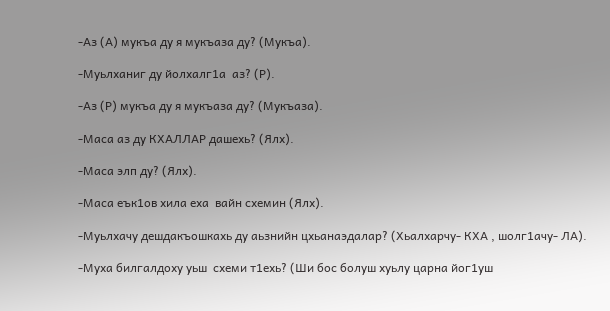-Аз (А) мукъа ду я мукъаза ду? (Мукъа).

-Муьлханиг ду йолхалг1а  аз? (Р).

-Аз (Р) мукъа ду я мукъаза ду? (Мукъаза).

-Маса аз ду КХАЛЛАР дашехь? (Ялх).

-Маса элп ду? (Ялх).

-Маса еък1ов хила еха  вайн схемин (Ялх).

-Муьлхачу дешдакъошкахь ду аьзнийн цхьанаэдалар? (Хьалхарчу- КХА , шолг1ачу- ЛА).

-Муха билгалдоху уьш  схеми т1ехь? (Ши бос болуш хуьлу царна йог1уш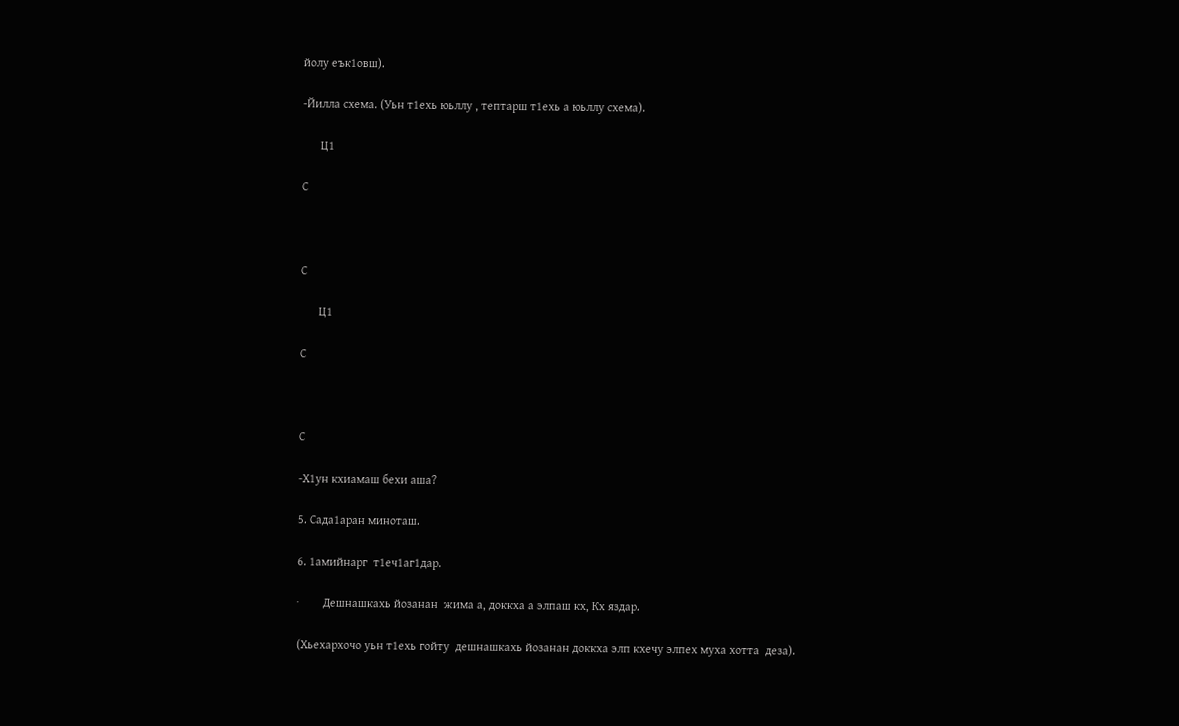йолу еък1овш).

-Йилла схема. (Уьн т1ехь юьллу , тептарш т1ехь а юьллу схема).

      Ц1

С



С

      Ц1

С



С

-Х1ун кхиамаш бехи аша?

5. Сада1аран миноташ.

6. 1амийнарг  т1еч1аг1дар.

·        Дешнашкахь йозанан  жима а, доккха а элпаш кх, Кх яздар.

(Хьехархочо уьн т1ехь гойту  дешнашкахь йозанан доккха элп кхечу элпех муха хотта  деза).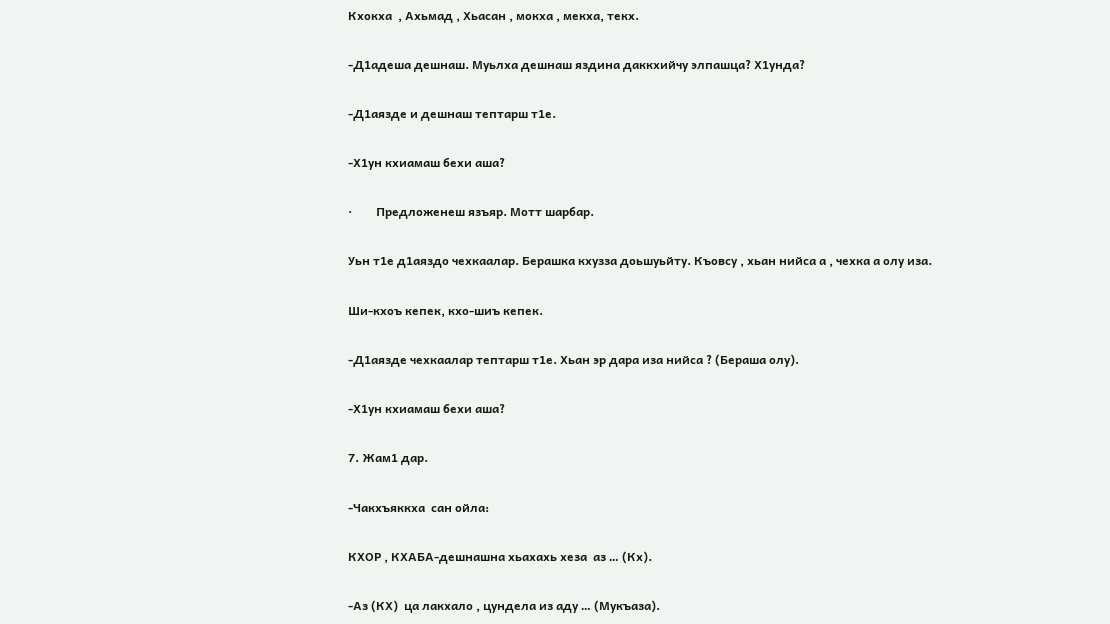Кхокха  , Ахьмад , Хьасан , мокха , мекха, текх.

-Д1адеша дешнаш. Муьлха дешнаш яздина даккхийчу элпашца? Х1унда?

-Д1аязде и дешнаш тептарш т1е.

-Х1ун кхиамаш бехи аша?

·        Предложенеш язъяр. Мотт шарбар.

Уьн т1е д1аяздо чехкаалар. Берашка кхузза доьшуьйту. Къовсу , хьан нийса а , чехка а олу иза.

Ши-кхоъ кепек, кхо-шиъ кепек.

-Д1аязде чехкаалар тептарш т1е. Хьан эр дара иза нийса ? (Бераша олу).

-Х1ун кхиамаш бехи аша?

7. Жам1 дар.

-Чакхъяккха  сан ойла:

КХОР , КХАБА-дешнашна хьахахь хеза  аз … (Кх).

-Аз (КХ)  ца лакхало , цундела из аду … (Мукъаза).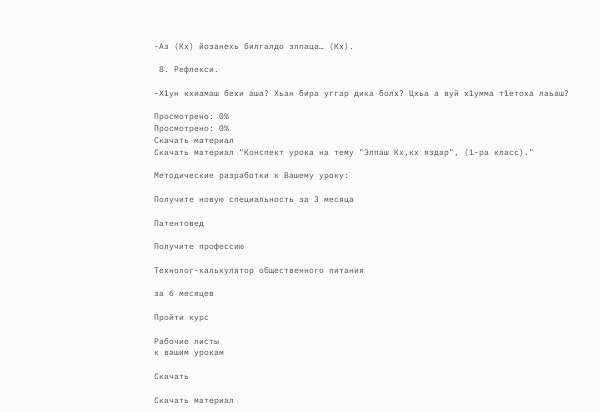-Аз (Кх) йозанехь билгалдо элпаца… (Кх).

 8. Рефлекси.

-Х1ун кхиамаш бехи аша? Хьан бира уггар дика болх? Цхьа а вуй х1умма т1етоха лаьаш?

Просмотрено: 0%
Просмотрено: 0%
Скачать материал
Скачать материал "Конспект урока на тему "Элпаш Кх,кх яздар", (1-ра класс)."

Методические разработки к Вашему уроку:

Получите новую специальность за 3 месяца

Патентовед

Получите профессию

Технолог-калькулятор общественного питания

за 6 месяцев

Пройти курс

Рабочие листы
к вашим урокам

Скачать

Скачать материал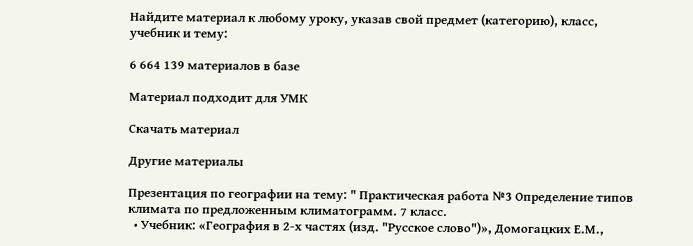Найдите материал к любому уроку, указав свой предмет (категорию), класс, учебник и тему:

6 664 139 материалов в базе

Материал подходит для УМК

Скачать материал

Другие материалы

Презентация по географии на тему: " Практическая работа №3 Определение типов климата по предложенным климатограмм. 7 класс.
  • Учебник: «География в 2-х частях (изд. "Русское слово")», Домогацких Е.М.,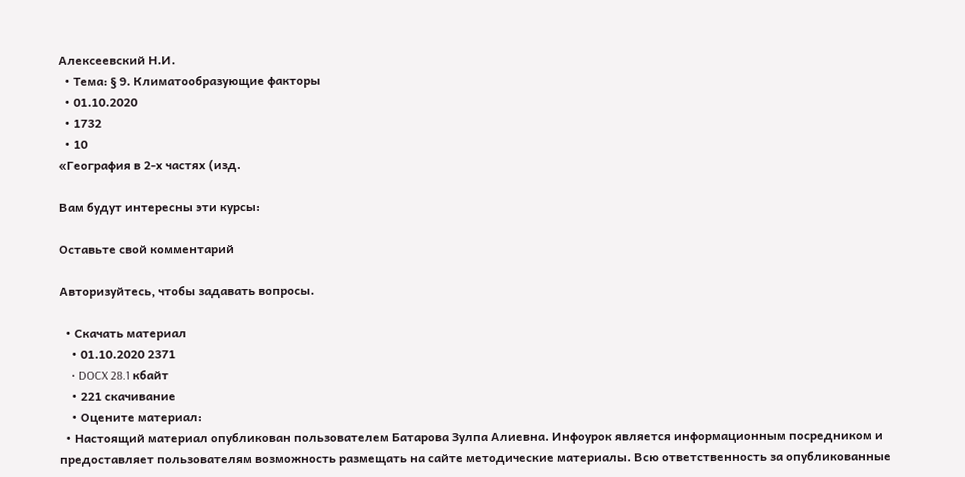Алексеевский Н.И.
  • Тема: § 9. Климатообразующие факторы
  • 01.10.2020
  • 1732
  • 10
«География в 2-х частях (изд.

Вам будут интересны эти курсы:

Оставьте свой комментарий

Авторизуйтесь, чтобы задавать вопросы.

  • Скачать материал
    • 01.10.2020 2371
    • DOCX 28.1 кбайт
    • 221 скачивание
    • Оцените материал:
  • Настоящий материал опубликован пользователем Батарова Зулпа Алиевна. Инфоурок является информационным посредником и предоставляет пользователям возможность размещать на сайте методические материалы. Всю ответственность за опубликованные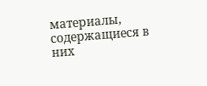материалы, содержащиеся в них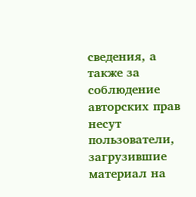сведения, а также за соблюдение авторских прав несут пользователи, загрузившие материал на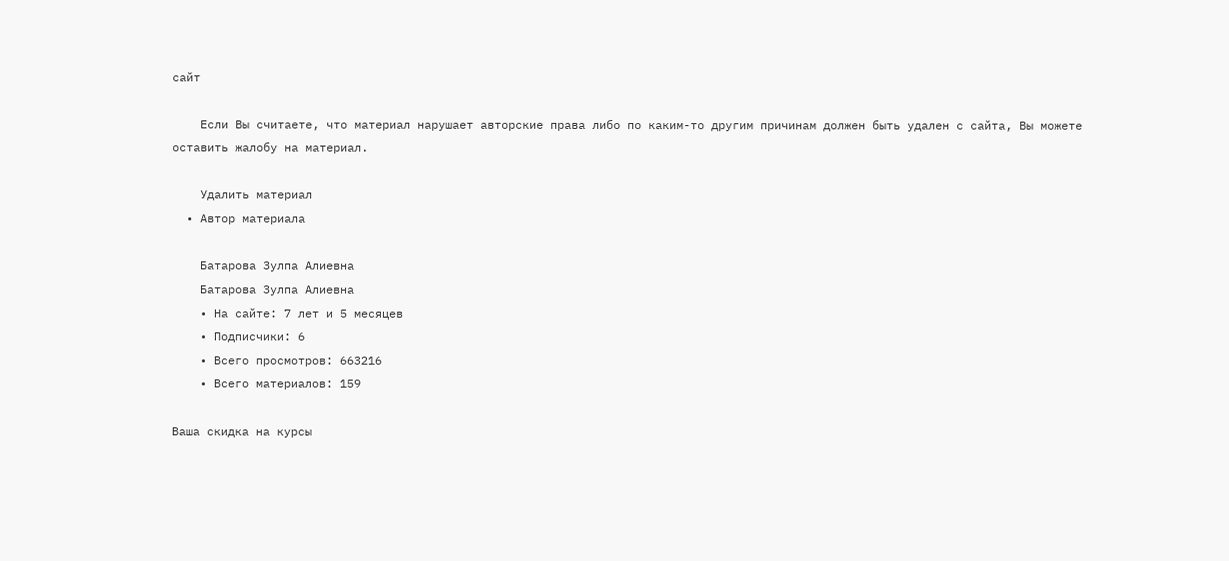сайт

    Если Вы считаете, что материал нарушает авторские права либо по каким-то другим причинам должен быть удален с сайта, Вы можете оставить жалобу на материал.

    Удалить материал
  • Автор материала

    Батарова Зулпа Алиевна
    Батарова Зулпа Алиевна
    • На сайте: 7 лет и 5 месяцев
    • Подписчики: 6
    • Всего просмотров: 663216
    • Всего материалов: 159

Ваша скидка на курсы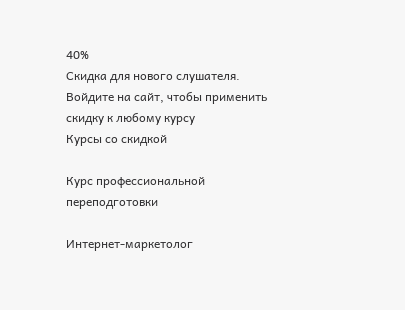40%
Скидка для нового слушателя. Войдите на сайт, чтобы применить скидку к любому курсу
Курсы со скидкой

Курс профессиональной переподготовки

Интернет-маркетолог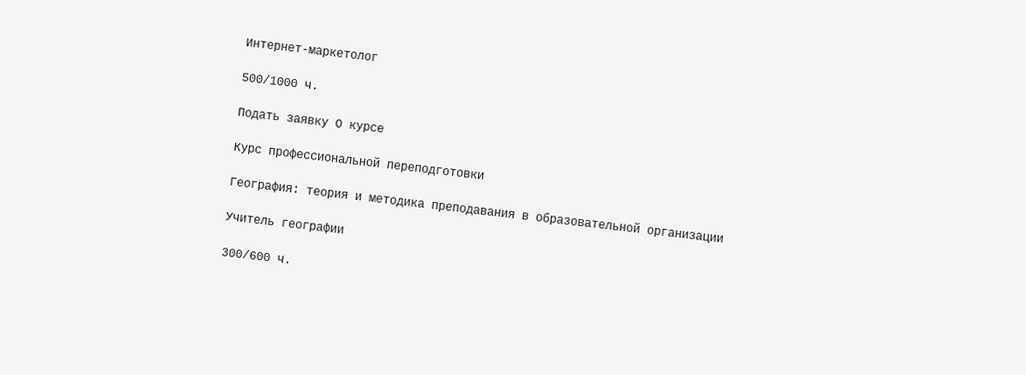Интернет-маркетолог

500/1000 ч.

Подать заявку О курсе

Курс профессиональной переподготовки

География: теория и методика преподавания в образовательной организации

Учитель географии

300/600 ч.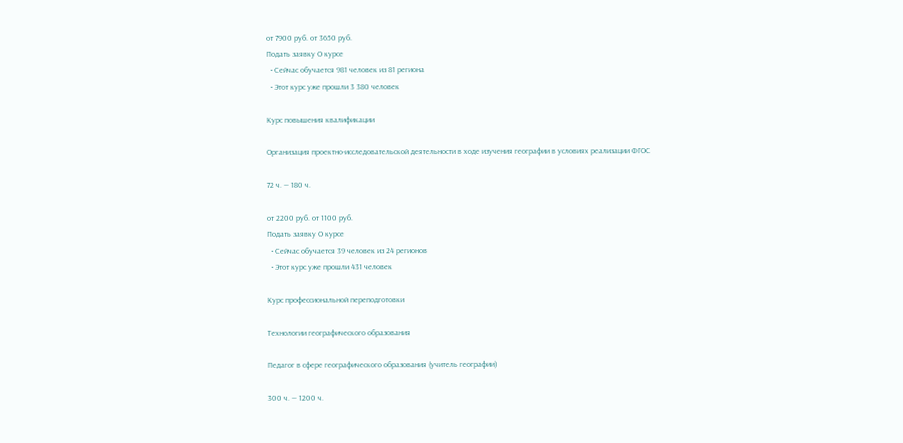от 7900 руб. от 3650 руб.
Подать заявку О курсе
  • Сейчас обучается 981 человек из 81 региона
  • Этот курс уже прошли 3 380 человек

Курс повышения квалификации

Организация проектно-исследовательской деятельности в ходе изучения географии в условиях реализации ФГОС

72 ч. — 180 ч.

от 2200 руб. от 1100 руб.
Подать заявку О курсе
  • Сейчас обучается 39 человек из 24 регионов
  • Этот курс уже прошли 431 человек

Курс профессиональной переподготовки

Технологии географического образования

Педагог в сфере географического образования (учитель географии)

300 ч. — 1200 ч.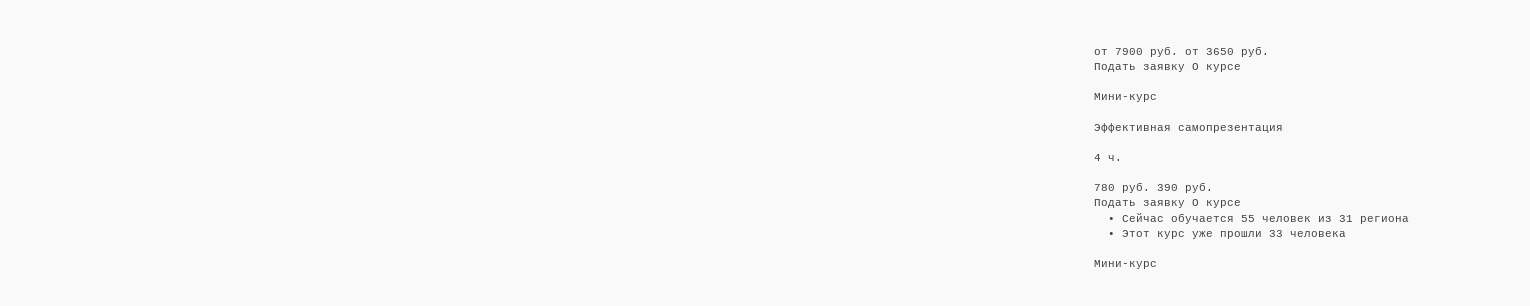от 7900 руб. от 3650 руб.
Подать заявку О курсе

Мини-курс

Эффективная самопрезентация

4 ч.

780 руб. 390 руб.
Подать заявку О курсе
  • Сейчас обучается 55 человек из 31 региона
  • Этот курс уже прошли 33 человека

Мини-курс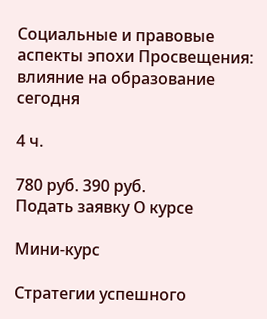Социальные и правовые аспекты эпохи Просвещения: влияние на образование сегодня

4 ч.

780 руб. 390 руб.
Подать заявку О курсе

Мини-курс

Стратегии успешного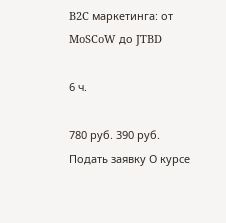B2C маркетинга: от MoSCoW до JTBD

6 ч.

780 руб. 390 руб.
Подать заявку О курсе